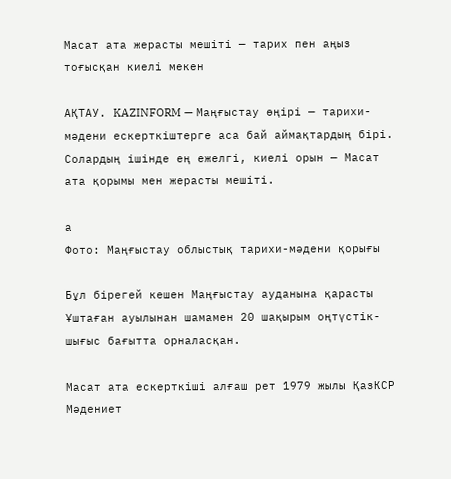Масат ата жерасты мешіті — тарих пен аңыз тоғысқан киелі мекен

АҚТАУ. KAZINFORM — Маңғыстау өңірі — тарихи-мәдени ескерткіштерге аса бай аймақтардың бірі. Солардың ішінде ең ежелгі, киелі орын — Масат ата қорымы мен жерасты мешіті.

а
Фото: Маңғыстау облыстық тарихи-мәдени қорығы

Бұл бірегей кешен Маңғыстау ауданына қарасты Ұштаған ауылынан шамамен 20 шақырым оңтүстік-шығыс бағытта орналасқан.

Масат ата ескерткіші алғаш рет 1979 жылы ҚазКСР Мәдениет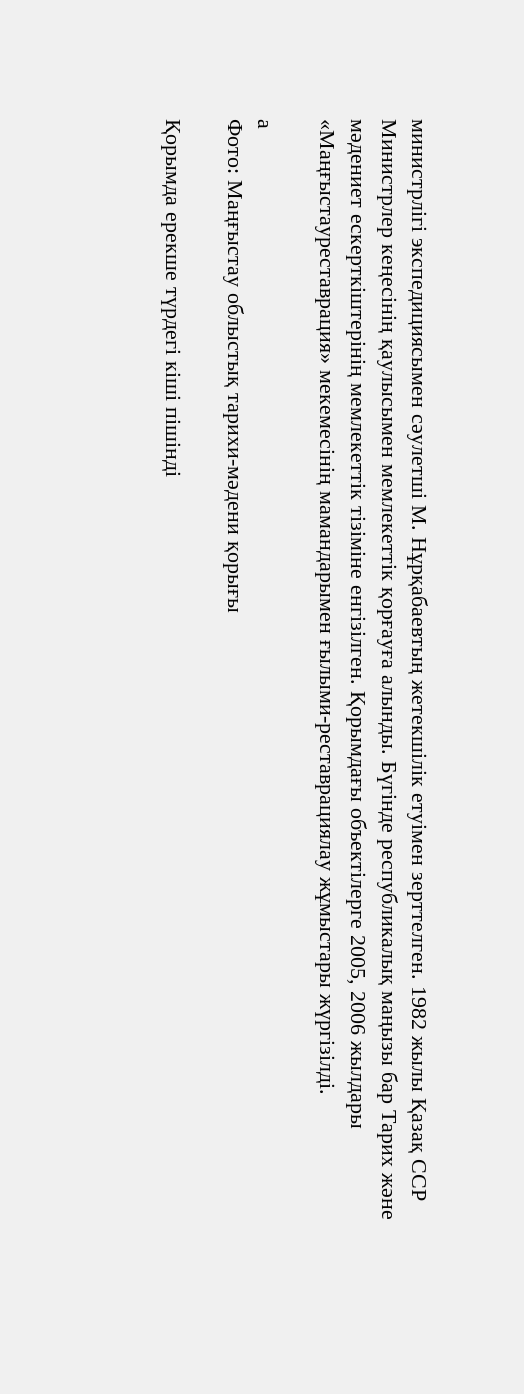министрлігі экспедициясымен сәулетші М. Нұрқабаевтың жетекшілік етуімен зерттелген. 1982 жылы Қазақ ССР Министрлер кеңесінің қаулысымен мемлекеттік қорғауға алынды. Бүгінде республикалық маңызы бар Тарих және мәдениет ескерткіштерінің мемлекеттік тізіміне енгізілген. Қорымдағы объектілерге 2005, 2006 жылдары «Маңғыстауреставрация» мекемесінің мамандарымен ғылыми-реставрациялау жұмыстары жүргізілді.

а
Фото: Маңғыстау облыстық тарихи-мәдени қорығы

Қорымда ерекше түрдегі кіші пішінді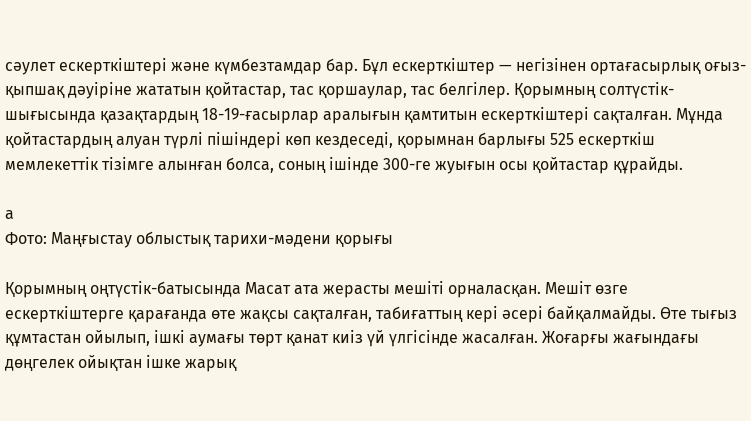сәулет ескерткіштері және күмбезтамдар бар. Бұл ескерткіштер — негізінен ортағасырлық оғыз-қыпшақ дәуіріне жататын қойтастар, тас қоршаулар, тас белгілер. Қорымның солтүстік-шығысында қазақтардың 18-19-ғасырлар аралығын қамтитын ескерткіштері сақталған. Мұнда қойтастардың алуан түрлі пішіндері көп кездеседі, қорымнан барлығы 525 ескерткіш мемлекеттік тізімге алынған болса, соның ішінде 300-ге жуығын осы қойтастар құрайды.

а
Фото: Маңғыстау облыстық тарихи-мәдени қорығы

Қорымның оңтүстік-батысында Масат ата жерасты мешіті орналасқан. Мешіт өзге ескерткіштерге қарағанда өте жақсы сақталған, табиғаттың кері әсері байқалмайды. Өте тығыз құмтастан ойылып, ішкі аумағы төрт қанат киіз үй үлгісінде жасалған. Жоғарғы жағындағы дөңгелек ойықтан ішке жарық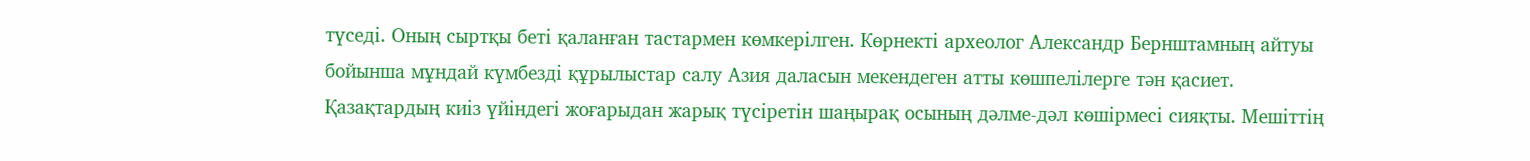түседі. Оның сыртқы беті қаланған тастармен көмкерілген. Көрнекті археолог Александр Бернштамның айтуы бойынша мұндай күмбезді құрылыстар салу Азия даласын мекендеген атты көшпелілерге тән қасиет. Қазақтардың киіз үйіндегі жоғарыдан жарық түсіретін шаңырақ осының дәлме-дәл көшірмесі сияқты. Мешіттің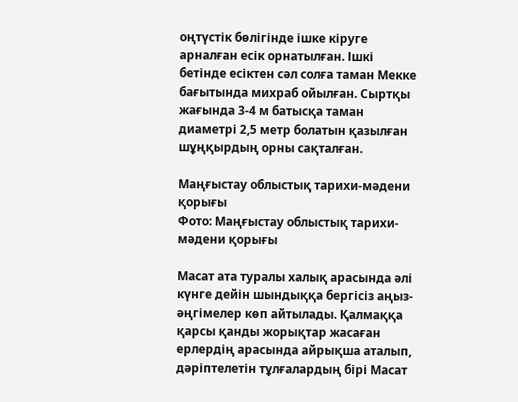оңтүстік бөлігінде ішке кіруге арналған есік орнатылған. Ішкі бетінде есіктен сәл солға таман Мекке бағытында михраб ойылған. Сыртқы жағында 3-4 м батысқа таман диаметрі 2,5 метр болатын қазылған шұңқырдың орны сақталған.

Маңғыстау облыстық тарихи-мәдени қорығы
Фото: Маңғыстау облыстық тарихи-мәдени қорығы

Масат ата туралы халық арасында әлі күнге дейін шындыққа бергісіз аңыз-әңгімелер көп айтылады. Қалмаққа қарсы қанды жорықтар жасаған ерлердің арасында айрықша аталып, дәріптелетін тұлғалардың бірі Масат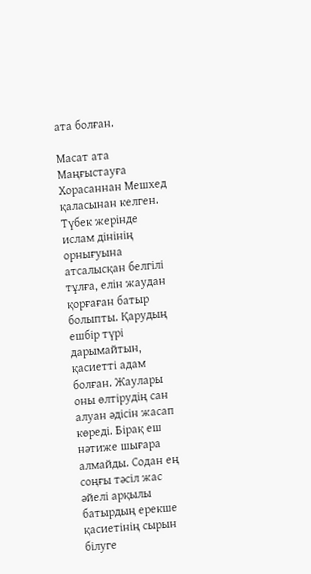ата болған.

Масат ата Маңғыстауға Хорасаннан Мешхед қаласынан келген. Түбек жерінде ислам дінінің орнығуына атсалысқан белгілі тұлға, елін жаудан қорғаған батыр болыпты. Қарудың ешбір түрі дарымайтын, қасиетті адам болған. Жаулары оны өлтірудің сан алуан әдісін жасап көреді. Бірақ еш нәтиже шығара алмайды. Содан ең соңғы тәсіл жас әйелі арқылы батырдың ерекше қасиетінің сырын білуге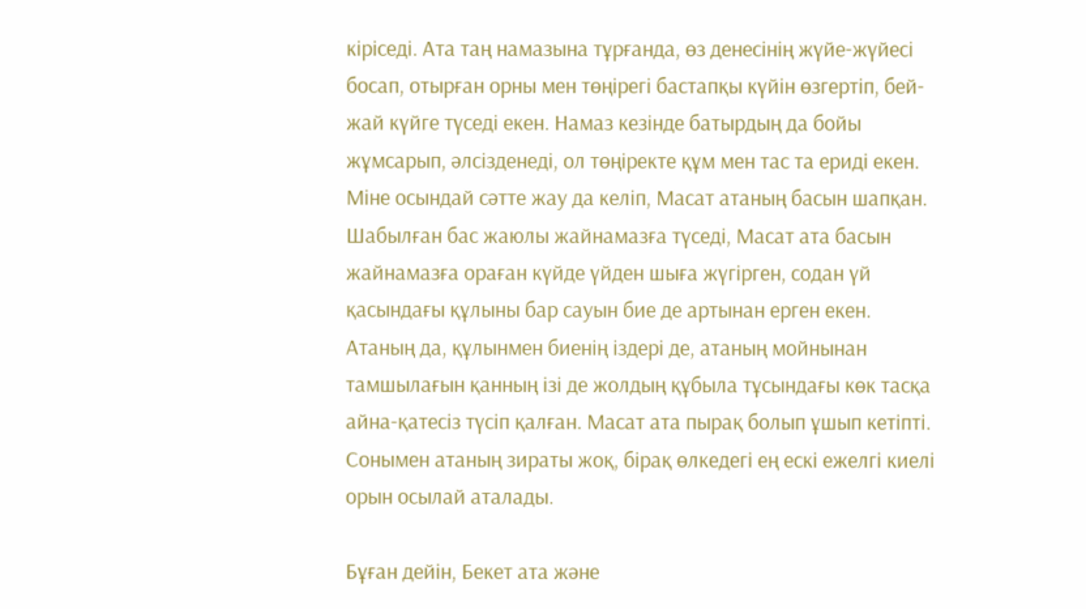кіріседі. Ата таң намазына тұрғанда, өз денесінің жүйе-жүйесі босап, отырған орны мен төңірегі бастапқы күйін өзгертіп, бей-жай күйге түседі екен. Намаз кезінде батырдың да бойы жұмсарып, әлсізденеді, ол төңіректе құм мен тас та ериді екен. Міне осындай сәтте жау да келіп, Масат атаның басын шапқан. Шабылған бас жаюлы жайнамазға түседі, Масат ата басын жайнамазға ораған күйде үйден шыға жүгірген, содан үй қасындағы құлыны бар сауын бие де артынан ерген екен. Атаның да, құлынмен биенің іздері де, атаның мойнынан тамшылағын қанның ізі де жолдың құбыла тұсындағы көк тасқа айна-қатесіз түсіп қалған. Масат ата пырақ болып ұшып кетіпті. Сонымен атаның зираты жоқ, бірақ өлкедегі ең ескі ежелгі киелі орын осылай аталады.

Бұған дейін, Бекет ата және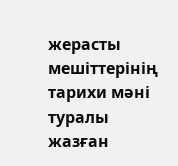жерасты мешіттерінің тарихи мәні туралы жазған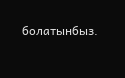болатынбыз.